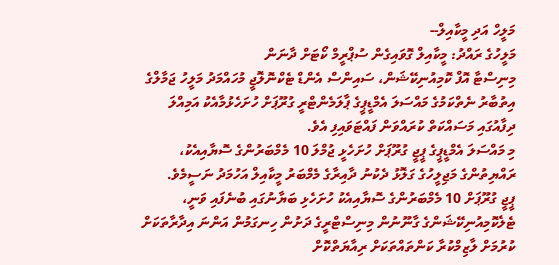މަލީހް އަދި މީކާއިލް--
މަލީހުގެ ރައްދު: މީކާއިލް ގޮވައިގެން ސުޕްރީމް ކޯޓަށް ދާނަން
މިނިސްޓާ އޮފް ކޮމިއުނިކޭޝަން، ސައިންސް އެންޑް ޓެކްނޮލޮޖީ މުހައްމަދު މަލީހު ޖަމާލްގެ އިތުބާރު ނެތްކަމުގެ މައްސަލަ އެމްޑީޕީގެ ޕާލަމެންޓްރީ ގުރޫޕަށް ހުށަހެޅުމާއެކު އަމިއްލަ ދިފާއުގައި މަސައްކަތް ކުރައްވަން ފައްޓަވައިފި އެވެ.
މި މައްސަލަ އެމްޑީޕީގެ ޕީޖީ ގުރޫޕަށް ހުށަހެޅީ ޖުމްލަ 10 މެމްބަރުންގެ ސޮޔާއިއެކު، ރައްޔިތުންގެ މަޖިލީހުގެ ގަލޮޅު ދެކުނު ދާއިރާގެ މެމްބަރު މީކާއިލް އަހުމަދު ނަސީމެވެ.
ޕީޖީ ގުރޫޕަށް 10 މެމްބަރުންގެ ސޮޔާއިއެކު ހުށަހެޅި ބަޔާނުގައި ބުނެފައި ވަނީ، ޓެލެކޮމިއުނިކޭޝަންގެ ގާނޫނުން މިނިސްޓްރީގެ ދަށުން ހިނގަމުން އަންނަ އިދާރާތަކަށް ކުރުމަށް ލާޒިމްކުރާ ކަންތައްތަކަށް ރިއާޔަތްކޮށް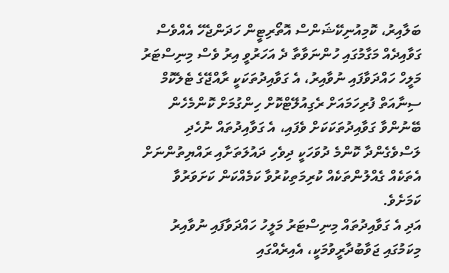ބަލާއިރު، ކޮމިއުނިކޭޝަންސް އޮތޯރިޓީން ހަދަންޖެހޭ އެއްވެސް ގަވާއިދެއް މަގާމުގައި ހުންނަވާތާ ދެ އަހަރުވީ އިރު ވެސް މިނިސްޓަރު މަލީހް ހައްދަވާފައި ނުވާއިރު، އެ ގަވާއިދުތަކަކީ ރާއްޖޭގެ ޓެލެކޮމް ސިނާއަތް ފުރިހަމައަށް ރެގިއުލޭޓްކޮށް ހިންގުމަށް ކޮންމެހެން ބޭނުންވާ ގަވާއިދުތަކަކަށް ވެފައި، އެ ގަވާއިދުތައް ނުހެދި ލަސްވެގެންދާ ކޮންމެ ދުވަހަކީ ދިވެހި ދައުލަތަށާއި ރައްޔިތުންނަށް އެތަކެއް ގެއްލުންތަކެއް ކުރިމަތިކުރުވާ ކަމެއްކަން ކަށަވަރުވާ ކަމަށެވެ.
އަދި އެ ގަވާއިދުތައް މިނިސްޓަރު މަލީހު ހައްދަވާފައި ނުވާއިރު މިކަމުގައި ޖަވާބުދާރީވުމަކީ، އެއިރެއްގައި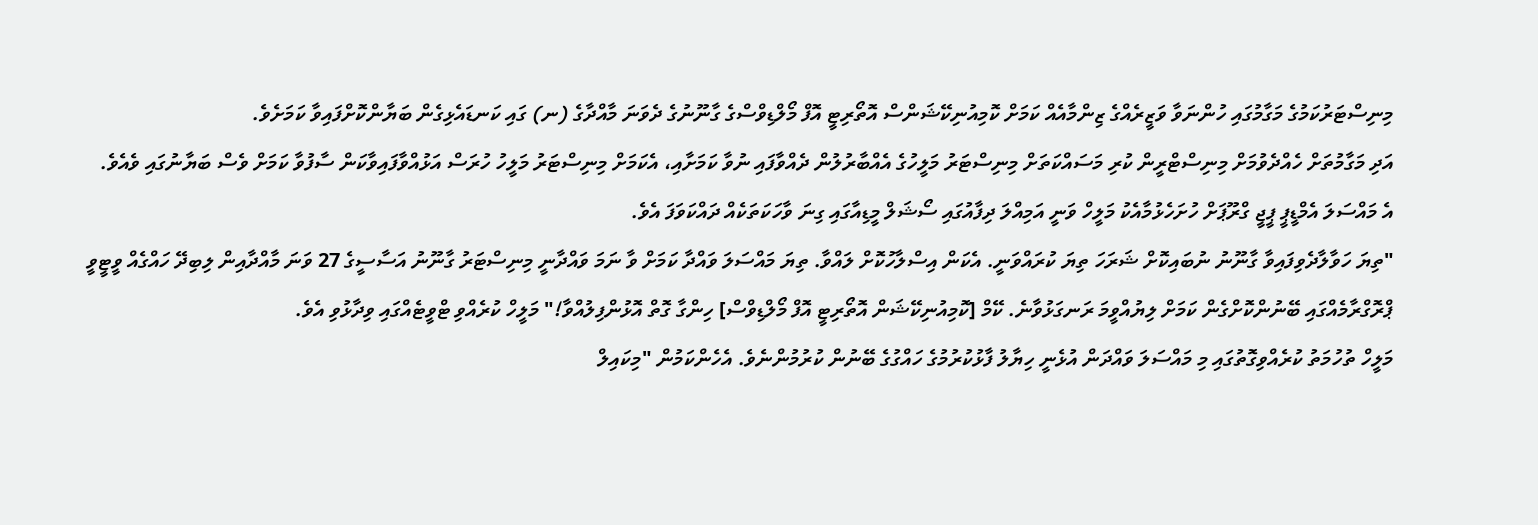މިނިސްޓަރުކަމުގެ މަގާމުގައި ހުންނަވާ ވަޒީރެއްގެ ޒިންމާއެއް ކަމަށް ކޮމިއުނިކޭޝަންސް އޮތޯރިޓީ އޮފް މޯލްޑިވްސްގެ ގާނޫނުގެ ދެވަނަ މާއްދާގެ (ނ) ގައި ކަނޑައެޅިގެން ބަޔާންކޮށްފައިވާ ކަމަށެވެ.
އަދި މަގާމުތަށް ހެއްދެވުމަށް މިނިސްޓްރީން ކުރި މަސައްކަތަށް މިނިސްޓަރު މަލީހުގެ އެއްބާރުލުން ދެއްވާފައި ނުވާ ކަމަށާއި، އެކަމަށް މިނިސްޓަރު މަލީހު ހުރަސް އަޅުއްވާފައިވާކަން ސާފުވާ ކަމަށް ވެސް ބަޔާނުގައި ވެއެވެ.
އެ މައްސަލަ އެމްޑީޕީ ޕީޖީ ގްރޫޕަށް ހުށަހެޅުމާއެކު މަލީހް ވަނީ އަމިއްލަ ދިފާއުގައި ސޯޝަލް މީޑިއާގައި ގިނަ ވާހަކަތަކެއް ދައްކަވަފަ އެވެ.
"ތިޔަ ހަވާލާދެވިފައިވާ ގާނޫނު ނުބައިކޮށް ޝަރަހަ ތިޔަ ކުރައްވަނީ. އެކަން އިސްލާހުކޮށް ލައްވާ. ތިޔަ މައްސަލަ ވައްދާ ކަމަށް ވާ ނަމަ ވައްދާނީ މިނިސްޓަރު ގާނޫނު އަސާސީގެ 27 ވަނަ މާއްދާއިން ލިބިދޭ ހައްގެއް ވީޓީވީ ޕްރޮގްރާމެއްގައި ބޭނުންކޮށްގެން ކަމަށް ލިޔުއްވީމަ ރަނގަޅުވާނެ. ކޭމް [ކޮމިއުނިކޭޝަން އޮތޯރިޓީ އޮފް މޯލްޑިވްސް] ހިންގާ ގޮތް އޮޅުންފިލުއްވާ!" މަލީހް ކުރެއްވި ޓްވީޓެއްގައި ވިދާޅުވި އެވެ.
މަލީހް ތުހުމަތު ކުރެއްވިގޮތުގައި މި މައްސަލަ ވައްދަން އުޅެނީ ހިޔާލު ފާޅުކުރުމުގެ ހައްގުގެ ބޭނުން ކުރުމުންނެވެ. އެހެންކަމުން "މިކައިލް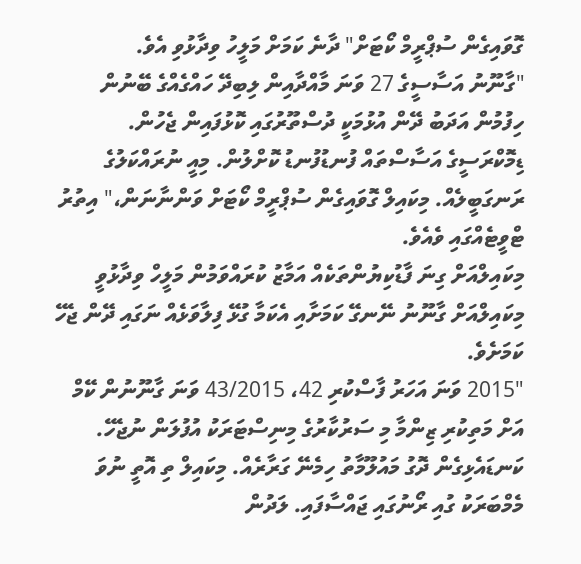ގޮވައިގެން ސުޕްރީމް ކޯޓަށް" ދާނެ ކަމަށް މަލީހު ވިދާޅުވި އެވެ.
"ގާނޫނު އަސާސީގެ 27 ވަނަ މާއްދާއިން ލިބިދޭ ހައްގެއްގެ ބޭނުން ހިފުމުން އަދަބު ދޭން އުޅުމަކީ ދުސްތޫރުގައި ކޮޅުފައިން ޖެހުން. ޑިމޮކްރަސީގެ އަސާސްތައް ފުނޑުފުނޑު ކޮށްލުން. މިއީ ނުރައްކަލުގެ ރަނގަބީލެއް. މިކައިލް ގޮވައިގެން ސުޕްރީމް ކޯޓަށް ވަންނާނަން،" އިތުރު ޓްވީޓެއްގައި ވެއެވެ.
މިކައިލްއަށް ގިނަ ފާޑުކިޔުންތަކެއް އަމާޒު ކުރައްވަމުން މަލީހް ވިދާޅުވީ މިކައިލްއަށް ގާނޫނު ނޭނގޭ ކަމަށާއި އެކަމާ ގުޅޭ ފިލާވަޅެއް ނަގައި ދޭން ޖެހޭ ކަމަށެވެ.
"2015 ވަނަ އަހަރު ފާސްކުރި 42، 43/2015 ވަނަ ގާނޫނުން ކޭމް އަށް މަތިކުރި ޒިންމާ މި ސަރުކާރުގެ މިނިސްޓަރަކު އުފުލަން ނުޖެހޭ. ކަނޑައެޅިގެން ދޮގު މައުލޫމާތު ހިމެނޭ ގަރާރެއް. މިކައިލް ތި އޮތީ ނުވަ މެމްބަރަކު ގުއި ރޯނުގައި ޖައްސާފައި. ލަދުން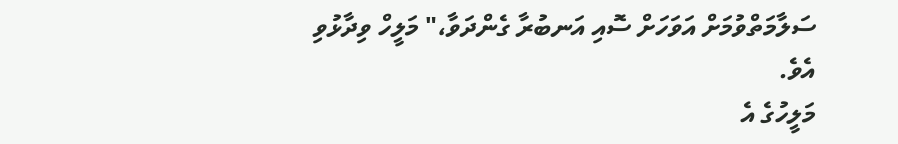ސަލާމަތްވުމަށް އަވަހަށް ސޮއި އަނބުރާ ގެންދަވާ،" މަލީހް ވިދާޅުވި އެވެ.
މަލީހުގެ އެ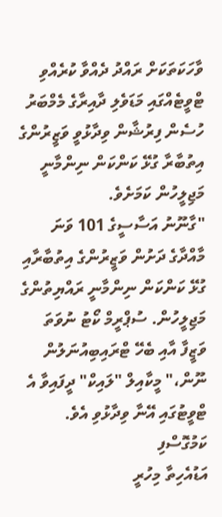ވާހަކަތަކަށް ރައްދު ދެއްވާ ކުރެއްވި ޓްވީޓެއްގައި މަޑަވެލި ދާއިރާގެ މެމްބަރު ހުސެން ފިރުޝާން ވިދާޅުވީ ވަޒީރުންގެ އިތުބާރާ ގުޅޭ ކަންކަން ނިންމާނީ މަޖިލީހުން ކަމަށެވެ.
"ގާނޫނު އަސާސީގެ 101 ވަނަ މާއްދާގެ ދަށުން ވަޒީރުންގެ އިތުބާރާއި ގުޅޭ ކަންކަން ނިންމާނީ ރައްޔިތުންގެ މަޖިލީހުން. ސުޕްރީމް ކޯޓު ނުވަތަ ވަޒީފާ އާއި ބެހޭ ޓްރައިބިއުނަލުން ނޫން،" މީކާއިލް "ލައިކް" ދީފައިވާ އެ ޓްވީޓުގައި އޭނާ ވިދާޅުވި އެވެ.
ކަމުގޮސްފި
އަޑުއެހިތާ މިހުރީ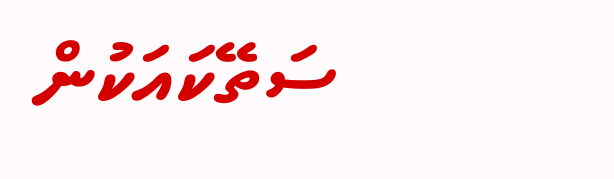ސަތޭކައަކުން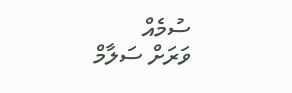ސުމެއް
ވަރަށް ސަލާމް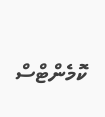ކޮމެންޓްސް